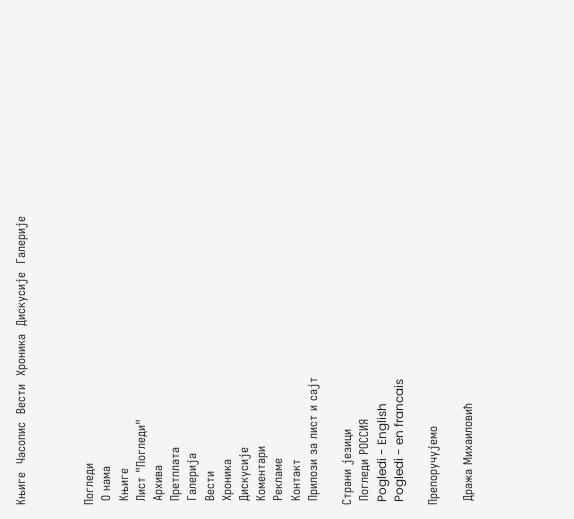Књиге  Часопис  Вести  Хроника  Дискусије  Галерије



Погледи
 О нама
 Књиге
 Лист "Погледи"
 Архива
 Претплата
 Галерија
 Вести
 Хроника
 Дискусије
 Коментари
 Рекламе
 Контакт
 Прилози за лист и сајт

Страни језици
 Погледи РОССИЯ
 Pogledi - English
 Pogledi - en francais

Препоручујемо

 Дража Михаиловић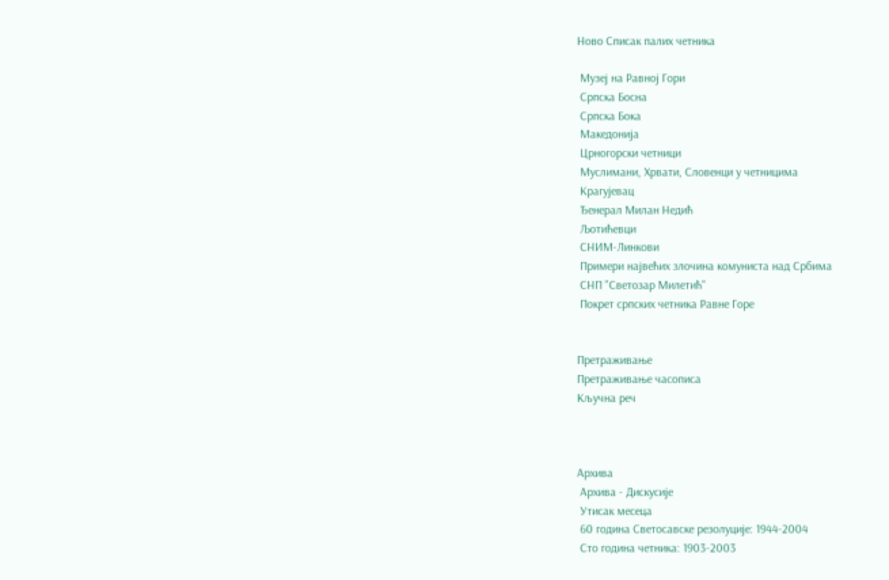Ново Списак палих четника

 Музеј на Равној Гори
 Српска Босна
 Српска Бока
 Македонија
 Црногорски четници
 Муслимани, Хрвати, Словенци у четницима
 Крагујевац
 Ђенерал Милан Недић
 Љотићевци
 СНИМ-Линкови
 Примери највећих злочина комуниста над Cрбима
 СНП "Светозар Милетић"
 Покрет српских четника Равне Горе


Претраживање
Претраживање часописа
Кључна реч



Aрхива
 Архива - Дискусије
 Утисак месеца
 60 година Светосавске резолуције: 1944-2004
 Сто година четника: 1903-2003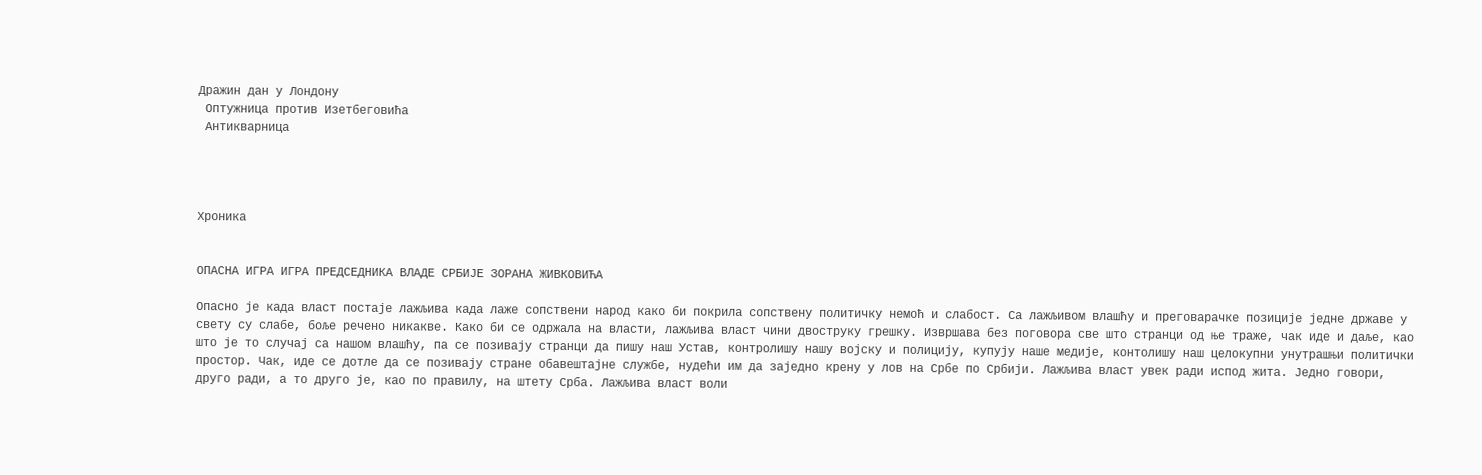Дражин дан у Лондону
 Оптужница против Изетбеговића
 Антикварница




Хроника


ОПАСНА ИГРА ИГРА ПРЕДСЕДНИКА ВЛАДЕ СРБИЈЕ ЗОРАНА ЖИВКОВИЋА

Опасно је када власт постаје лажљива када лаже сопствени народ како би покрила сопствену политичку немоћ и слабост. Са лажљивом влашћу и преговарачке позиције једне државе у свету су слабе, боље речено никакве. Како би се одржала на власти, лажљива власт чини двоструку грешку. Извршава без поговора све што странци од ње траже, чак иде и даље, као што је то случај са нашом влашћу, па се позивају странци да пишу наш Устав, контролишу нашу војску и полицију, купују наше медије, контолишу наш целокупни унутрашњи политички простор. Чак, иде се дотле да се позивају стране обавештајне службе, нудећи им да заједно крену у лов на Србе по Србији. Лажљива власт увек ради испод жита. Једно говори, друго ради, а то друго је, као по правилу, на штету Срба. Лажљива власт воли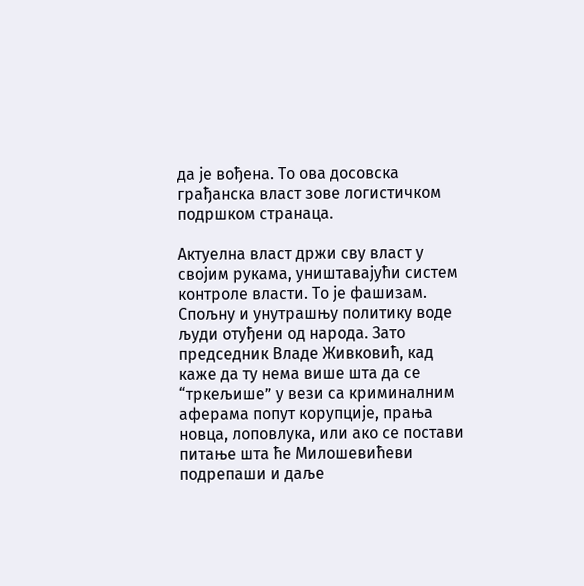да је вођена. То ова досовска грађанска власт зове логистичком подршком странаца.

Актуелна власт држи сву власт у својим рукама, уништавајући систем контроле власти. То је фашизам. Спољну и унутрашњу политику воде људи отуђени од народа. Зато председник Владе Живковић, кад каже да ту нема више шта да се “тркељише” у вези са криминалним аферама попут корупције, прања новца, лоповлука, или ако се постави питање шта ће Милошевићеви подрепаши и даље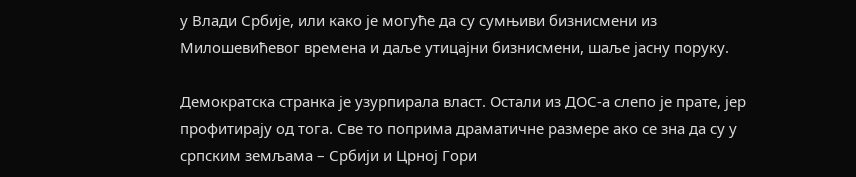у Влади Србије, или како је могуће да су сумњиви бизнисмени из Милошевићевог времена и даље утицајни бизнисмени, шаље јасну поруку.

Демократска странка је узурпирала власт. Остали из ДОС-а слепо је прате, јер профитирају од тога. Све то поприма драматичне размере ако се зна да су у српским земљама – Србији и Црној Гори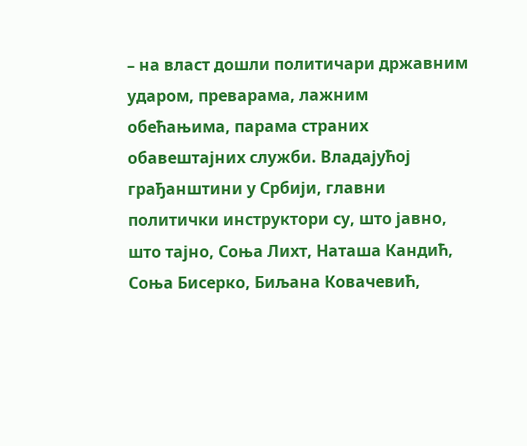– на власт дошли политичари државним ударом, преварама, лажним обећањима, парама страних обавештајних служби. Владајућој грађанштини у Србији, главни политички инструктори су, што јавно, што тајно, Соња Лихт, Наташа Кандић, Соња Бисерко, Биљана Ковачевић,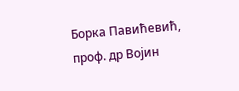Борка Павићевић, проф. др Војин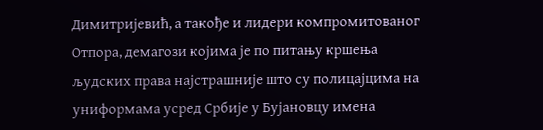Димитријевић, а такође и лидери компромитованог Отпора, демагози којима је по питању кршења људских права најстрашније што су полицајцима на униформама усред Србије у Бујановцу имена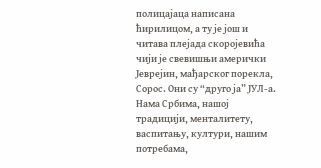полицајаца написана ћирилицом, а ту је још и читава плејада скоројевића чији је свевишњи амерички Јеврејин, мађарског порекла, Сорос. Они су “друго ја” ЈУЛ-а. Нама Србима, нашој традицији, менталитету, васпитању, култури, нашим потребама,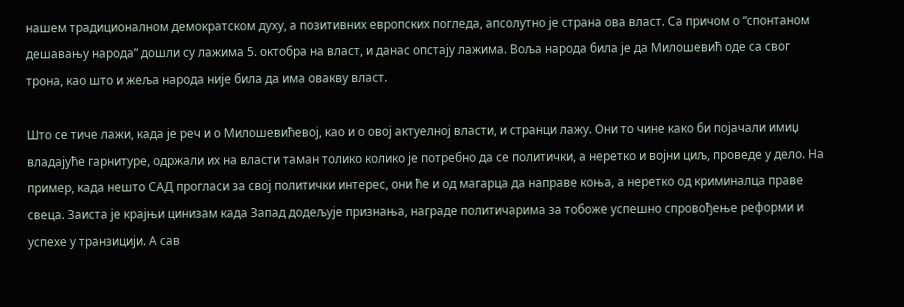нашем традиционалном демократском духу, а позитивних европских погледа, апсолутно је страна ова власт. Са причом о “спонтаном дешавању народа” дошли су лажима 5. октобра на власт, и данас опстају лажима. Воља народа била је да Милошевић оде са свог трона, као што и жеља народа није била да има овакву власт.

Што се тиче лажи, када је реч и о Милошевићевој, као и о овој актуелној власти, и странци лажу. Они то чине како би појачали имиџ владајуће гарнитуре, одржали их на власти таман толико колико је потребно да се политички, а неретко и војни циљ, проведе у дело. На пример, када нешто САД прогласи за свој политички интерес, они ће и од магарца да направе коња, а неретко од криминалца праве свеца. Заиста је крајњи цинизам када Запад додељује признања, награде политичарима за тобоже успешно спровођење реформи и успехе у транзицији. А сав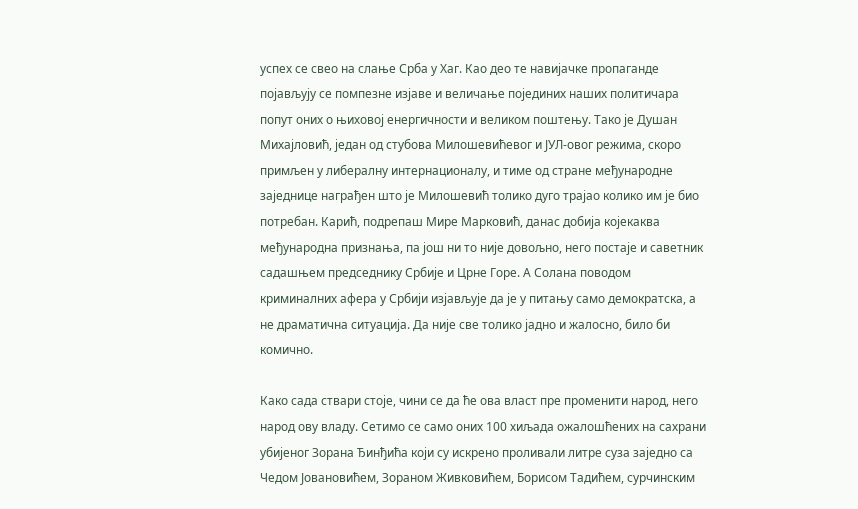успех се свео на слање Срба у Хаг. Као део те навијачке пропаганде појављују се помпезне изјаве и величање појединих наших политичара попут оних о њиховој енергичности и великом поштењу. Тако је Душан Михајловић, један од стубова Милошевићевог и ЈУЛ-овог режима, скоро примљен у либералну интернационалу, и тиме од стране међународне заједнице награђен што је Милошевић толико дуго трајао колико им је био потребан. Карић, подрепаш Мире Марковић, данас добија којекаква међународна признања, па још ни то није довољно, него постаје и саветник садашњем председнику Србије и Црне Горе. А Солана поводом криминалних афера у Србији изјављује да је у питању само демократска, а не драматична ситуација. Да није све толико јадно и жалосно, било би комично.

Како сада ствари стоје, чини се да ће ова власт пре променити народ, него народ ову владу. Сетимо се само оних 100 хиљада ожалошћених на сахрани убијеног Зорана Ђинђића који су искрено проливали литре суза заједно са Чедом Јовановићем, Зораном Живковићем, Борисом Тадићем, сурчинским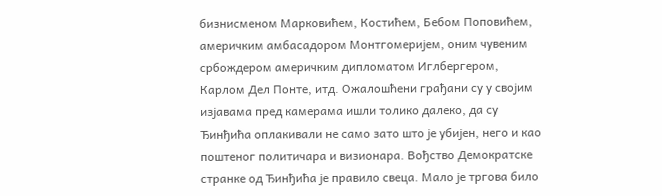бизнисменом Марковићем, Костићем, Бебом Поповићем, америчким амбасадором Монтгомеријем, оним чувеним србождером америчким дипломатом Иглбергером, Карлом Дел Понте, итд. Ожалошћени грађани су у својим изјавама пред камерама ишли толико далеко, да су Ђинђића оплакивали не само зато што је убијен, него и као поштеног политичара и визионара. Вођство Демократске странке од Ђинђића је правило свеца. Мало је тргова било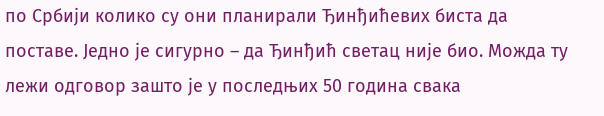по Србији колико су они планирали Ђинђићевих биста да поставе. Једно је сигурно – да Ђинђић светац није био. Можда ту лежи одговор зашто је у последњих 50 година свака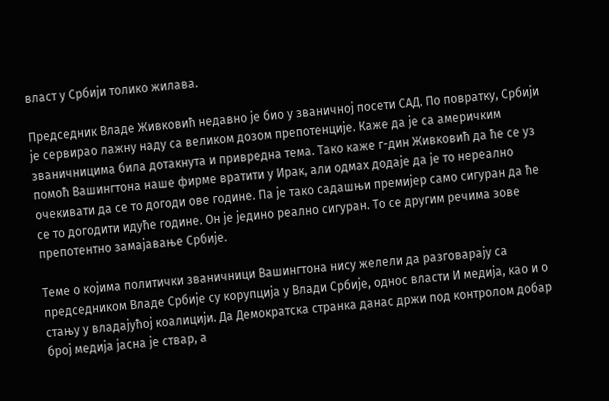власт у Србији толико жилава.

Председник Владе Живковић недавно је био у званичној посети САД. По повратку, Србији је сервирао лажну наду са великом дозом препотенције. Каже да је са америчким званичницима била дотакнута и привредна тема. Тако каже г-дин Живковић да ће се уз помоћ Вашингтона наше фирме вратити у Ирак, али одмах додаје да је то нереално очекивати да се то догоди ове године. Па је тако садашњи премијер само сигуран да ће се то догодити идуће године. Он је једино реално сигуран. То се другим речима зове препотентно замајавање Србије.

Теме о којима политички званичници Вашингтона нису желели да разговарају са председником Владе Србије су корупција у Влади Србије, однос власти И медија, као и о стању у владајућој коалицији. Да Демократска странка данас држи под контролом добар број медија јасна је ствар, а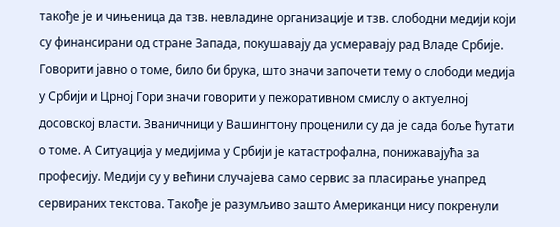такође је и чињеница да тзв. невладине организације и тзв. слободни медији који су финансирани од стране Запада, покушавају да усмеравају рад Владе Србије. Говорити јавно о томе, било би брука, што значи започети тему о слободи медија у Србији и Црној Гори значи говорити у пежоративном смислу о актуелној досовској власти. Званичници у Вашингтону проценили су да је сада боље ћутати о томе. А Ситуација у медијима у Србији је катастрофална, понижавајућа за професију. Медији су у већини случајева само сервис за пласирање унапред сервираних текстова. Такође је разумљиво зашто Американци нису покренули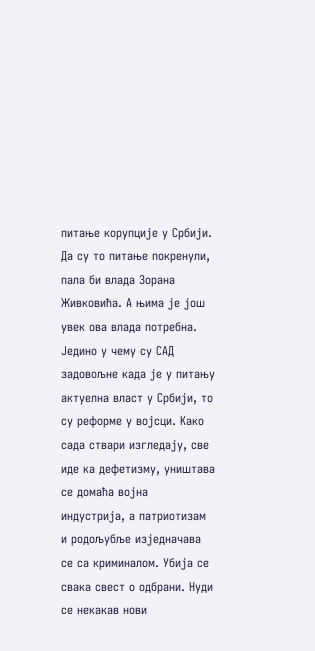питање корупције у Србији. Да су то питање покренули, пала би влада Зорана Живковића. А њима је још увек ова влада потребна. Једино у чему су САД задовољне када је у питању актуелна власт у Србији, то су реформе у војсци. Како сада ствари изгледају, све иде ка дефетизму, уништава се домаћа војна индустрија, а патриотизам и родољубље изједначава се са криминалом. Убија се свака свест о одбрани. Нуди се некакав нови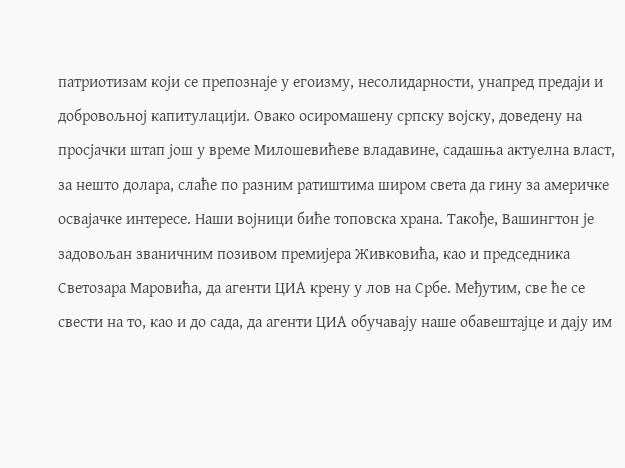патриотизам који се препознаје у егоизму, несолидарности, унапред предаји и добровољној капитулацији. Овако осиромашену српску војску, доведену на просјачки штап још у време Милошевићеве владавине, садашња актуелна власт, за нешто долара, слаће по разним ратиштима широм света да гину за америчке освајачке интересе. Наши војници биће топовска храна. Такође, Вашингтон је задовољан званичним позивом премијера Живковића, као и председника Светозара Маровића, да агенти ЦИА крену у лов на Србе. Међутим, све ће се свести на то, као и до сада, да агенти ЦИА обучавају наше обавештајце и дају им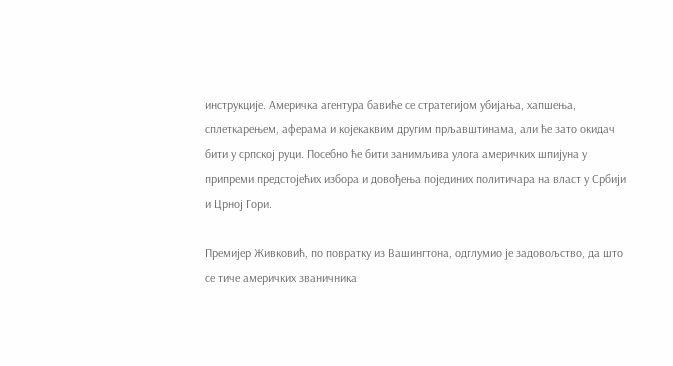инструкције. Америчка агентура бавиће се стратегијом убијања, хапшења, сплеткарењем, аферама и којекаквим другим прљавштинама, али ће зато окидач бити у српској руци. Посебно ће бити занимљива улога америчких шпијуна у припреми предстојећих избора и довођења појединих политичара на власт у Србији и Црној Гори.

Премијер Живковић, по повратку из Вашингтона, одглумио је задовољство, да што се тиче америчких званичника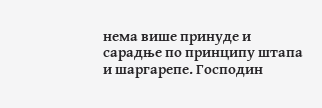нема више принуде и сарадње по принципу штапа и шаргарепе. Господин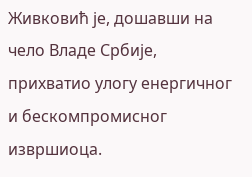Живковић је, дошавши на чело Владе Србије, прихватио улогу енергичног и бескомпромисног извршиоца.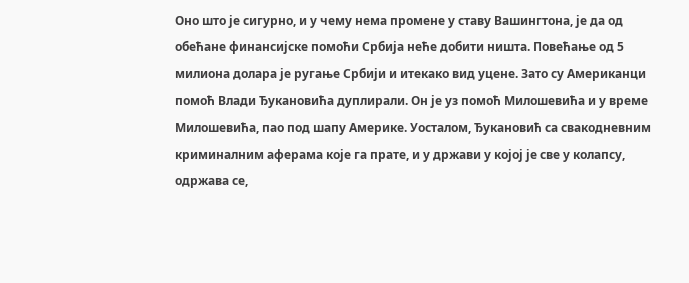Оно што је сигурно, и у чему нема промене у ставу Вашингтона, је да од обећане финансијске помоћи Србија неће добити ништа. Повећање од 5 милиона долара је ругање Србији и итекако вид уцене. Зато су Американци помоћ Влади Ђукановића дуплирали. Он је уз помоћ Милошевића и у време Милошевића, пао под шапу Америке. Уосталом, Ђукановић са свакодневним криминалним аферама које га прате, и у држави у којој је све у колапсу, одржава се,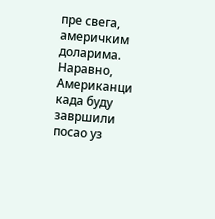пре свега, америчким доларима. Наравно, Американци када буду завршили посао уз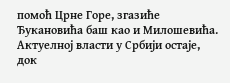помоћ Црне Горе, згазиће Ђукановића баш као и Милошевића. Актуелној власти у Србији остаје, док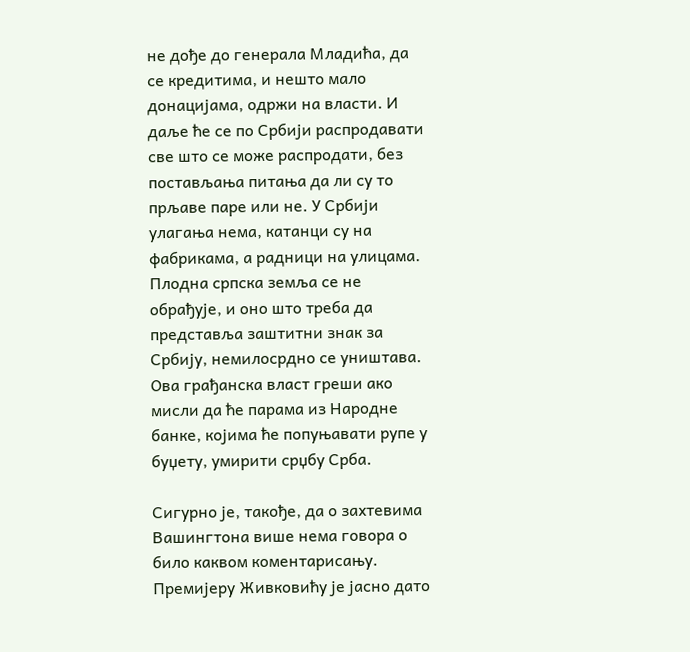не дође до генерала Младића, да се кредитима, и нешто мало донацијама, одржи на власти. И даље ће се по Србији распродавати све што се може распродати, без постављања питања да ли су то прљаве паре или не. У Србији улагања нема, катанци су на фабрикама, а радници на улицама. Плодна српска земља се не обрађује, и оно што треба да представља заштитни знак за Србију, немилосрдно се уништава. Ова грађанска власт греши ако мисли да ће парама из Народне банке, којима ће попуњавати рупе у буџету, умирити срџбу Срба.

Сигурно је, такође, да о захтевима Вашингтона више нема говора о било каквом коментарисању. Премијеру Живковићу је јасно дато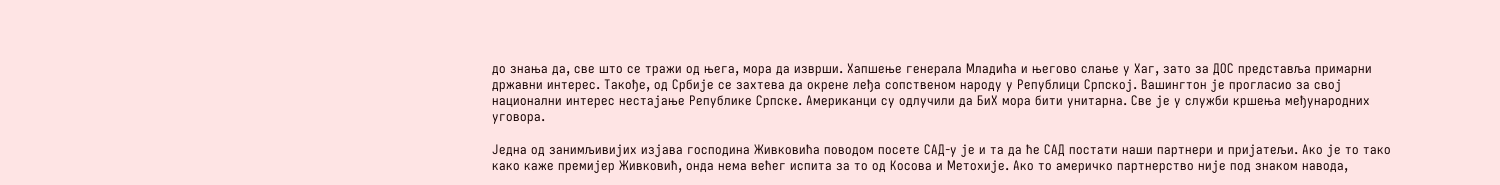до знања да, све што се тражи од њега, мора да изврши. Хапшење генерала Младића и његово слање у Хаг, зато за ДОС представља примарни државни интерес. Такође, од Србије се захтева да окрене леђа сопственом народу у Републици Српској. Вашингтон је прогласио за свој национални интерес нестајање Републике Српске. Американци су одлучили да БиХ мора бити унитарна. Све је у служби кршења међународних уговора.

Једна од занимљивијих изјава господина Живковића поводом посете САД-у је и та да ће САД постати наши партнери и пријатељи. Ако је то тако како каже премијер Живковић, онда нема већег испита за то од Косова и Метохије. Ако то америчко партнерство није под знаком навода,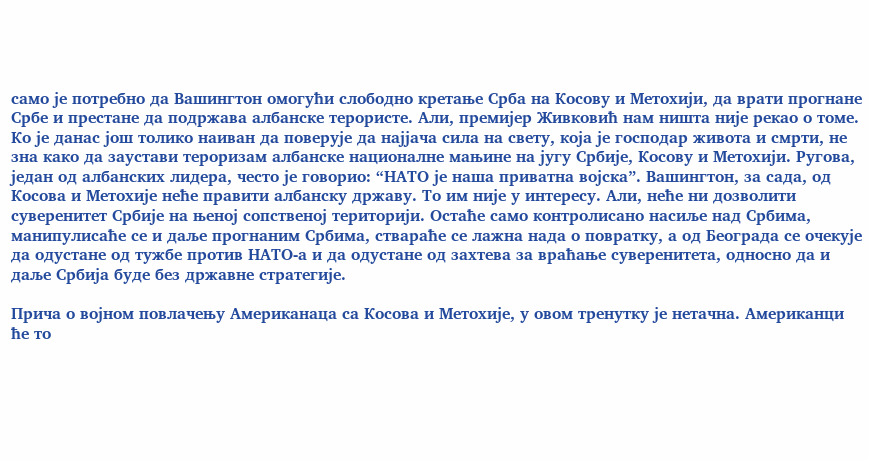само је потребно да Вашингтон омогући слободно кретање Срба на Косову и Метохији, да врати прогнане Србе и престане да подржава албанске терористе. Али, премијер Живковић нам ништа није рекао о томе. Ко је данас још толико наиван да поверује да најјача сила на свету, која је господар живота и смрти, не зна како да заустави тероризам албанске националне мањине на југу Србије, Косову и Метохији. Ругова, један од албанских лидера, често је говорио: “НАТО је наша приватна војска”. Вашингтон, за сада, од Косова и Метохије неће правити албанску државу. То им није у интересу. Али, неће ни дозволити суверенитет Србије на њеној сопственој територији. Остаће само контролисано насиље над Србима, манипулисаће се и даље прогнаним Србима, ствараће се лажна нада о повратку, а од Београда се очекује да одустане од тужбе против НАТО-а и да одустане од захтева за враћање суверенитета, односно да и даље Србија буде без државне стратегије.

Прича о војном повлачењу Американаца са Косова и Метохије, у овом тренутку је нетачна. Американци ће то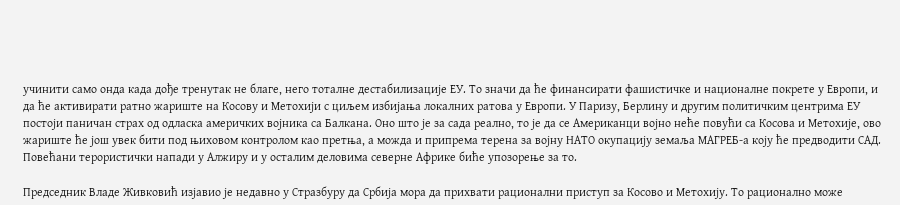учинити само онда када дође тренутак не благе, него тоталне дестабилизације ЕУ. То значи да ће финансирати фашистичке и националне покрете у Европи, и да ће активирати ратно жариште на Косову и Метохији с циљем избијања локалних ратова у Европи. У Паризу, Берлину и другим политичким центрима ЕУ постоји паничан страх од одласка америчких војника са Балкана. Оно што је за сада реално, то је да се Американци војно неће повући са Косова и Метохије, ово жариште ће још увек бити под њиховом контролом као претња, а можда и припрема терена за војну НАТО окупацију земаља МАГРЕБ-а коју ће предводити САД. Повећани терористички напади у Алжиру и у осталим деловима северне Африке биће упозорење за то.

Председник Владе Живковић изјавио је недавно у Стразбуру да Србија мора да прихвати рационални приступ за Косово и Метохију. То рационално може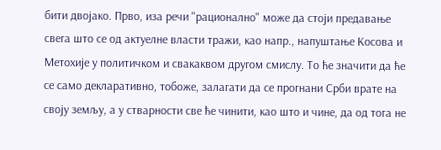бити двојако. Прво, иза речи "рационално" може да стоји предавање свега што се од актуелне власти тражи, као напр., напуштање Косова и Метохије у политичком и свакаквом другом смислу. То ће значити да ће се само декларативно, тобоже, залагати да се прогнани Срби врате на своју земљу, а у стварности све ће чинити, као што и чине, да од тога не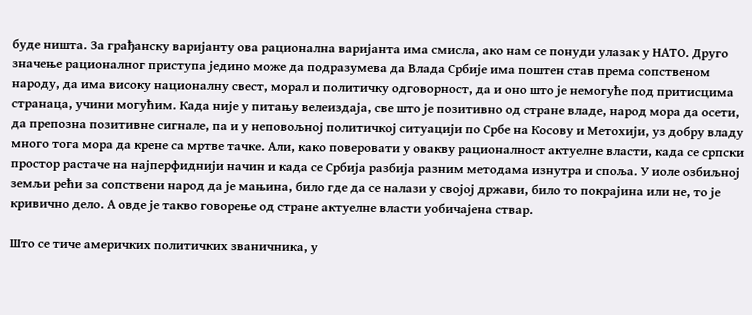буде ништа. За грађанску варијанту ова рационална варијанта има смисла, ако нам се понуди улазак у НАТО. Друго значење рационалног приступа једино може да подразумева да Влада Србије има поштен став према сопственом народу, да има високу националну свест, морал и политичку одговорност, да и оно што је немогуће под притисцима странаца, учини могућим. Када није у питању велеиздаја, све што је позитивно од стране владе, народ мора да осети, да препозна позитивне сигнале, па и у неповољној политичкој ситуацији по Србе на Косову и Метохији, уз добру владу много тога мора да крене са мртве тачке. Али, како поверовати у овакву рационалност актуелне власти, када се српски простор растаче на најперфиднији начин и када се Србија разбија разним методама изнутра и споља. У иоле озбиљној земљи рећи за сопствени народ да је мањина, било где да се налази у својој држави, било то покрајина или не, то је кривично дело. А овде је такво говорење од стране актуелне власти уобичајена ствар.

Што се тиче америчких политичких званичника, у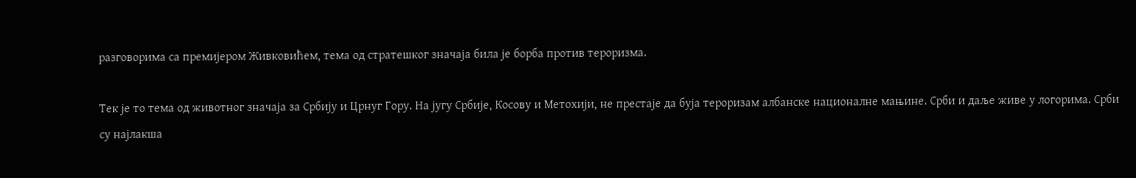разговорима са премијером Живковићем, тема од стратешког значаја била је борба против тероризма.

Тек је то тема од животног значаја за Србију и Црнуг Гору. На југу Србије, Косову и Метохији, не престаје да буја тероризам албанске националне мањине. Срби и даље живе у логорима. Срби су најлакша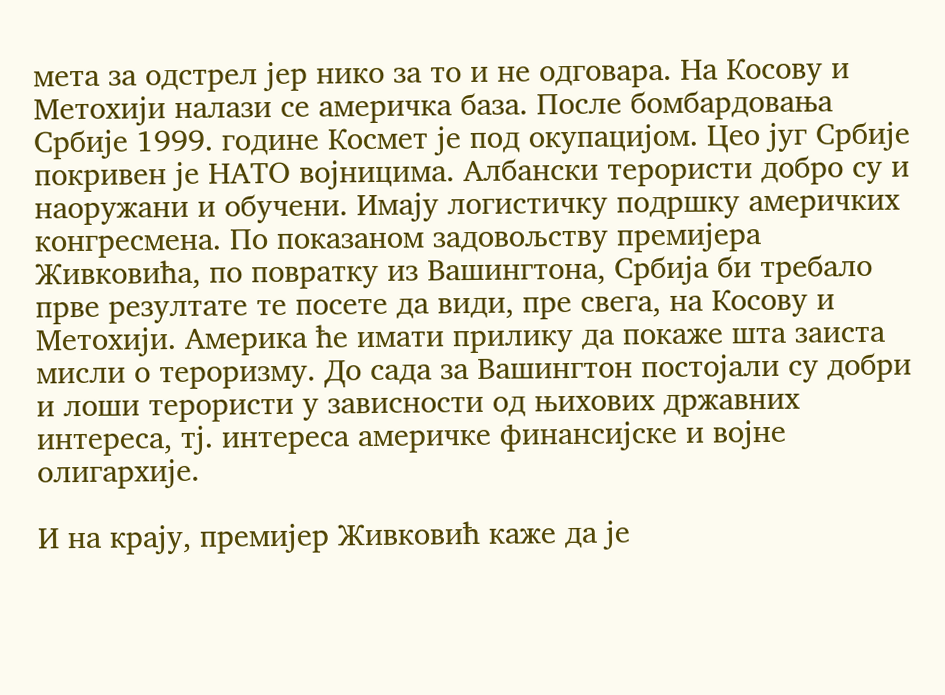мета за одстрел јер нико за то и не одговара. На Косову и Метохији налази се америчка база. После бомбардовања Србије 1999. године Космет је под окупацијом. Цео југ Србије покривен је НАТО војницима. Албански терористи добро су и наоружани и обучени. Имају логистичку подршку америчких конгресмена. По показаном задовољству премијера Живковића, по повратку из Вашингтона, Србија би требало прве резултате те посете да види, пре свега, на Косову и Метохији. Америка ће имати прилику да покаже шта заиста мисли о тероризму. До сада за Вашингтон постојали су добри и лоши терористи у зависности од њихових државних интереса, тј. интереса америчке финансијске и војне олигархије.

И на крају, премијер Живковић каже да је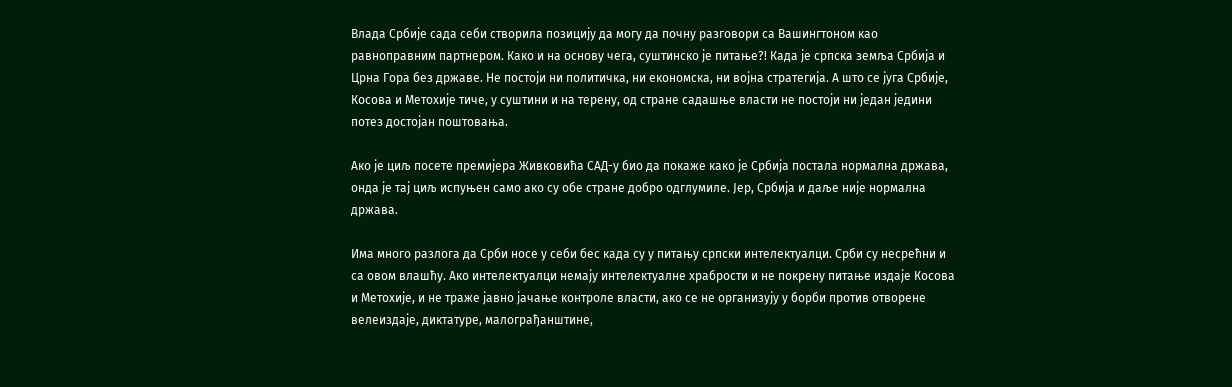Влада Србије сада себи створила позицију да могу да почну разговори са Вашингтоном као равноправним партнером. Како и на основу чега, суштинско је питање?! Када је српска земља Србија и Црна Гора без државе. Не постоји ни политичка, ни економска, ни војна стратегија. А што се југа Србије, Косова и Метохије тиче, у суштини и на терену, од стране садашње власти не постоји ни један једини потез достојан поштовања.

Ако је циљ посете премијера Живковића САД-у био да покаже како је Србија постала нормална држава, онда је тај циљ испуњен само ако су обе стране добро одглумиле. Јер, Србија и даље није нормална држава.

Има много разлога да Срби носе у себи бес када су у питању српски интелектуалци. Срби су несрећни и са овом влашћу. Ако интелектуалци немају интелектуалне храбрости и не покрену питање издаје Косова и Метохије, и не траже јавно јачање контроле власти, ако се не организују у борби против отворене велеиздаје, диктатуре, малограђанштине,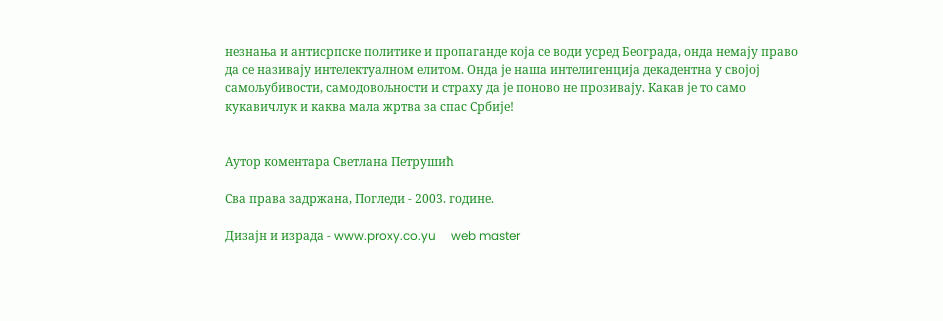незнања и антисрпске политике и пропаганде која се води усред Београда, онда немају право да се називају интелектуалном елитом. Онда је наша интелигенција декадентна у својој самољубивости, самодовољности и страху да је поново не прозивају. Какав је то само кукавичлук и каква мала жртва за спас Србије!


Аутор коментара Светлана Петрушић

Сва права задржана, Погледи - 2003. године.

Дизајн и израда - www.proxy.co.yu     web master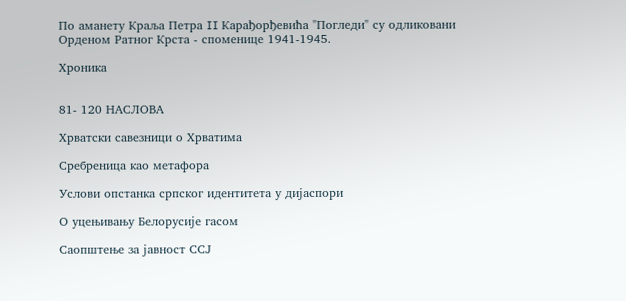По аманету Краља Петра II Карађорђевића "Погледи" су одликовани Орденом Ратног Крста - споменице 1941-1945.

Хроника


81- 120 НАСЛОВА

Хрватски савезници о Хрватима

Сребреница као метафора

Услови опстанка српског идентитета у дијаспори

О уцењивању Белорусије гасом

Саопштење за јавност ССЈ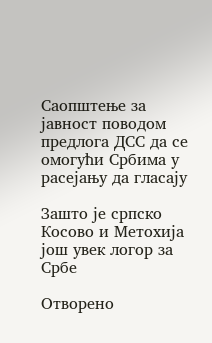Саопштење за јавност поводом предлога ДСС да се омогући Србима у расејању да гласају

Зашто је српско Косово и Метохија још увек логор за Србе

Отворено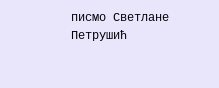писмо Светлане Петрушић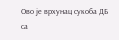Ово је врхунац сукоба ДБ са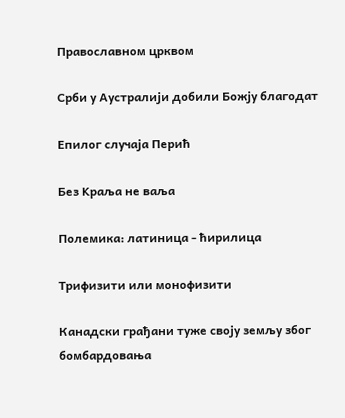Православном црквом

Срби у Аустралији добили Божју благодат

Епилог случаја Перић

Без Kраља не ваља

Полемика: латиница - ћирилица

Трифизити или монофизити

Канадски грађани туже своју земљу због бомбардовања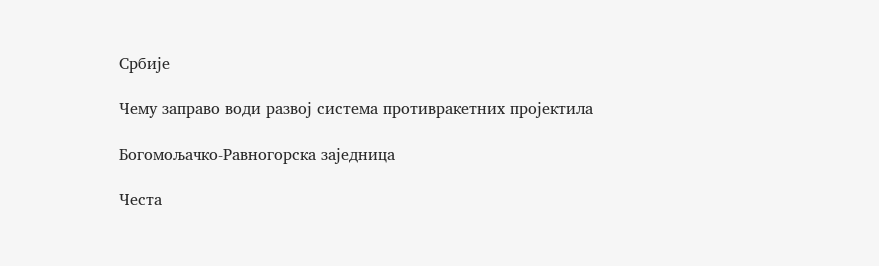Србије

Чему заправо води развој система противракетних пројектила

Богомољачко-Равногорска заједница

Честа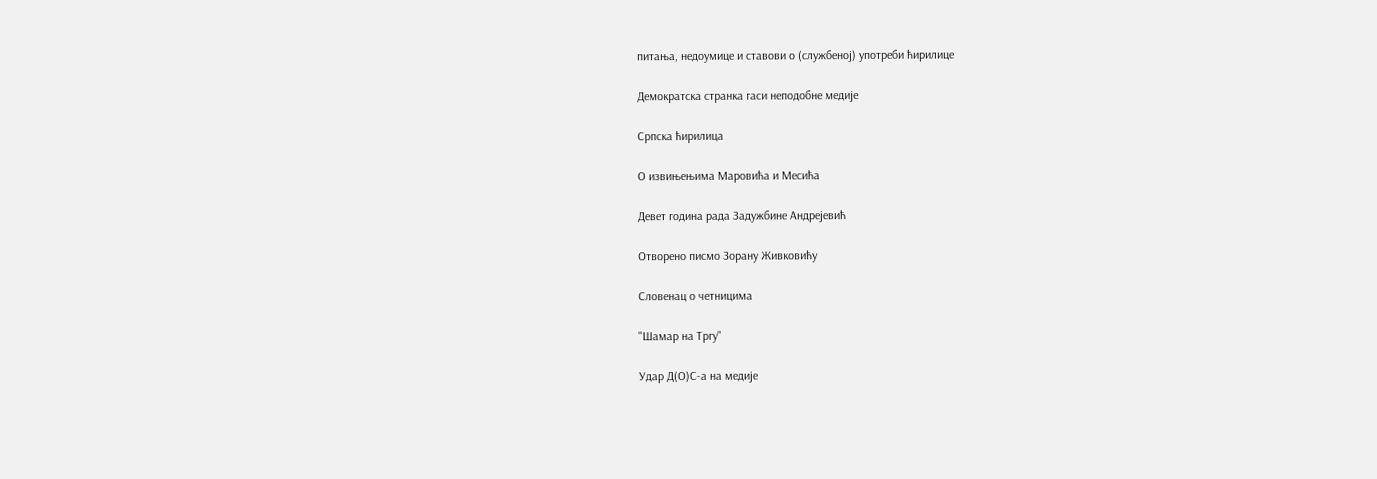питања, недоумице и ставови о (службеној) употреби ћирилице

Демократска странка гаси неподобне медије

Српска ћирилица

О извињењима Маровића и Месића

Девет година рада Задужбине Андрејевић

Отворено писмо Зорану Живковићу

Словенац о четницима

"Шамар на Тргу"

Удар Д(О)С-а на медије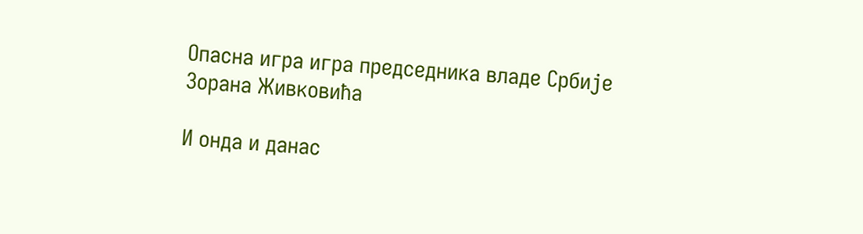Опасна игра игра председника владе Србије Зорана Живковића

И онда и данас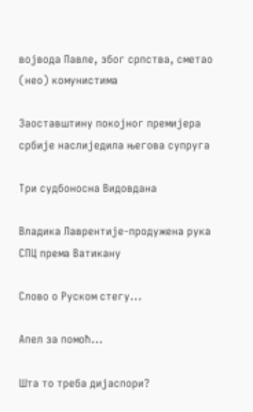војвода Павле, због српства, сметао (нео) комунистима

Заоставштину покојног премијера србије наслиједила његова супруга

Три судбоносна Видовдана

Владика Лаврентије-продужена рука СПЦ према Ватикану

Слово о Руском стегу...

Апел за помоћ...

Шта то треба дијаспори?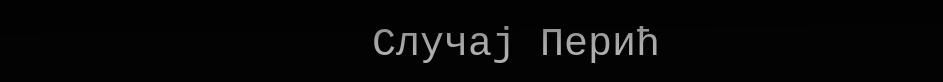Случај Перић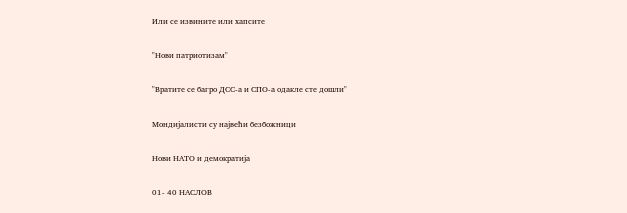Или се извините или хапсите

"Нови патриотизам"

"Вратите се багро ДСС-а и СПО-а одакле сте дошли"

Мондијалисти су највећи безбожници

Нови НАТО и демократија

01- 40 НАСЛОВ